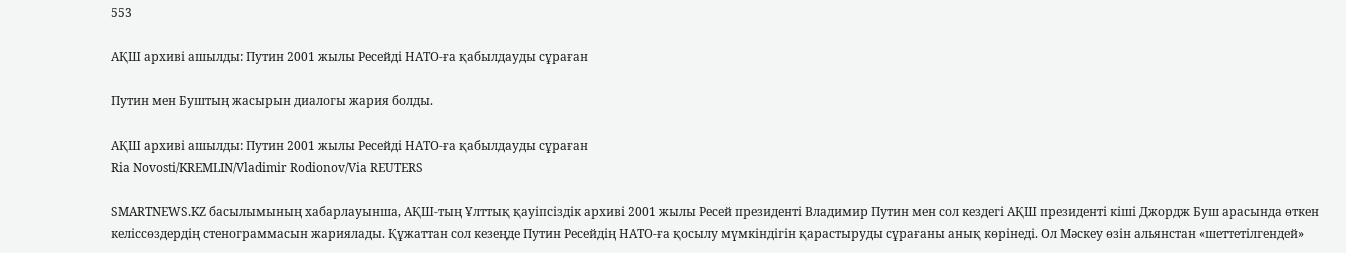553

АҚШ архиві ашылды: Путин 2001 жылы Ресейді НАТО-ға қабылдауды сұраған

Путин мен Буштың жасырын диалогы жария болды.

АҚШ архиві ашылды: Путин 2001 жылы Ресейді НАТО-ға қабылдауды сұраған
Ria Novosti/KREMLIN/Vladimir Rodionov/Via REUTERS

SMARTNEWS.KZ басылымының хабарлауынша, АҚШ-тың Ұлттық қауіпсіздік архиві 2001 жылы Ресей президенті Владимир Путин мен сол кездегі АҚШ президенті кіші Джордж Буш арасында өткен келіссөздердің стенограммасын жариялады. Құжаттан сол кезеңде Путин Ресейдің НАТО-ға қосылу мүмкіндігін қарастыруды сұрағаны анық көрінеді. Ол Мәскеу өзін альянстан «шеттетілгендей»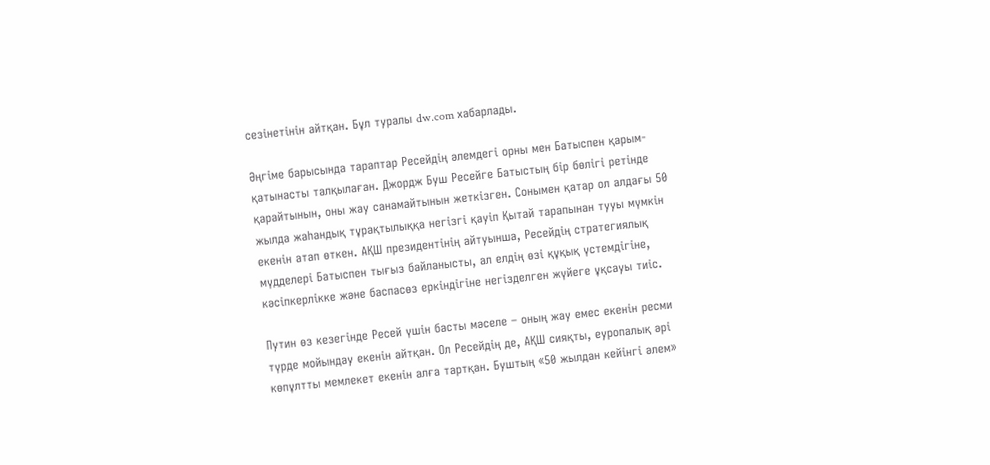сезінетінін айтқан. Бұл туралы dw.com хабарлады.

Әңгіме барысында тараптар Ресейдің әлемдегі орны мен Батыспен қарым-қатынасты талқылаған. Джордж Буш Ресейге Батыстың бір бөлігі ретінде қарайтынын, оны жау санамайтынын жеткізген. Сонымен қатар ол алдағы 50 жылда жаһандық тұрақтылыққа негізгі қауіп Қытай тарапынан тууы мүмкін екенін атап өткен. АҚШ президентінің айтуынша, Ресейдің стратегиялық мүдделері Батыспен тығыз байланысты, ал елдің өзі құқық үстемдігіне, кәсіпкерлікке және баспасөз еркіндігіне негізделген жүйеге ұқсауы тиіс.

Путин өз кезегінде Ресей үшін басты мәселе – оның жау емес екенін ресми түрде мойындау екенін айтқан. Ол Ресейдің де, АҚШ сияқты, еуропалық әрі көпұлтты мемлекет екенін алға тартқан. Буштың «50 жылдан кейінгі әлем»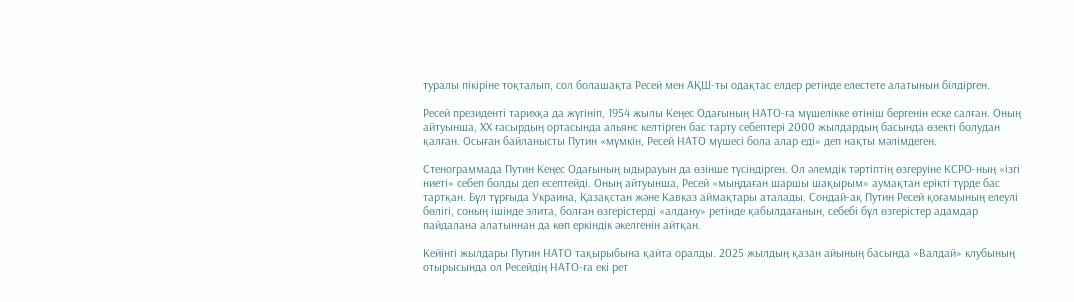туралы пікіріне тоқталып, сол болашақта Ресей мен АҚШ-ты одақтас елдер ретінде елестете алатынын білдірген.

Ресей президенті тарихқа да жүгініп, 1954 жылы Кеңес Одағының НАТО-ға мүшелікке өтініш бергенін еске салған. Оның айтуынша, ХХ ғасырдың ортасында альянс келтірген бас тарту себептері 2000 жылдардың басында өзекті болудан қалған. Осыған байланысты Путин «мүмкін, Ресей НАТО мүшесі бола алар еді» деп нақты мәлімдеген.

Стенограммада Путин Кеңес Одағының ыдырауын да өзінше түсіндірген. Ол әлемдік тәртіптің өзгеруіне КСРО-ның «ізгі ниеті» себеп болды деп есептейді. Оның айтуынша, Ресей «мыңдаған шаршы шақырым» аумақтан ерікті түрде бас тартқан. Бұл тұрғыда Украина, Қазақстан және Кавказ аймақтары аталады. Сондай-ақ Путин Ресей қоғамының елеулі бөлігі, соның ішінде элита, болған өзгерістерді «алдану» ретінде қабылдағанын, себебі бұл өзгерістер адамдар пайдалана алатыннан да көп еркіндік әкелгенін айтқан.

Кейінгі жылдары Путин НАТО тақырыбына қайта оралды. 2025 жылдың қазан айының басында «Валдай» клубының отырысында ол Ресейдің НАТО-ға екі рет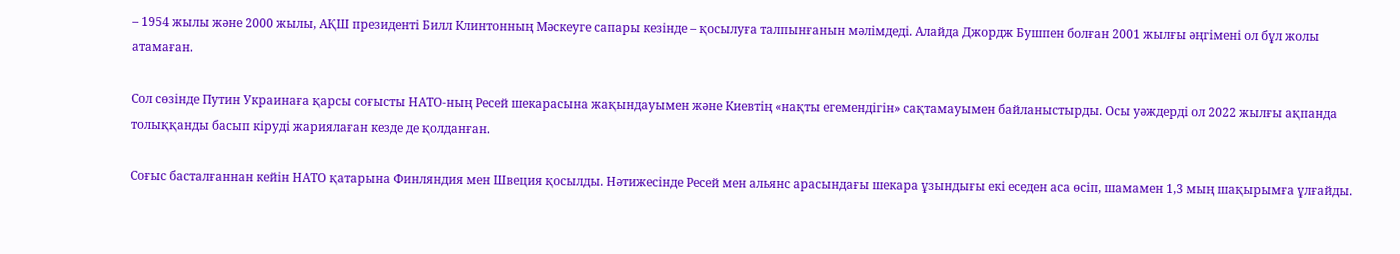– 1954 жылы және 2000 жылы, АҚШ президенті Билл Клинтонның Мәскеуге сапары кезінде – қосылуға талпынғанын мәлімдеді. Алайда Джордж Бушпен болған 2001 жылғы әңгімені ол бұл жолы атамаған.

Сол сөзінде Путин Украинаға қарсы соғысты НАТО-ның Ресей шекарасына жақындауымен және Киевтің «нақты егемендігін» сақтамауымен байланыстырды. Осы уәждерді ол 2022 жылғы ақпанда толыққанды басып кіруді жариялаған кезде де қолданған.

Соғыс басталғаннан кейін НАТО қатарына Финляндия мен Швеция қосылды. Нәтижесінде Ресей мен альянс арасындағы шекара ұзындығы екі еседен аса өсіп, шамамен 1,3 мың шақырымға ұлғайды.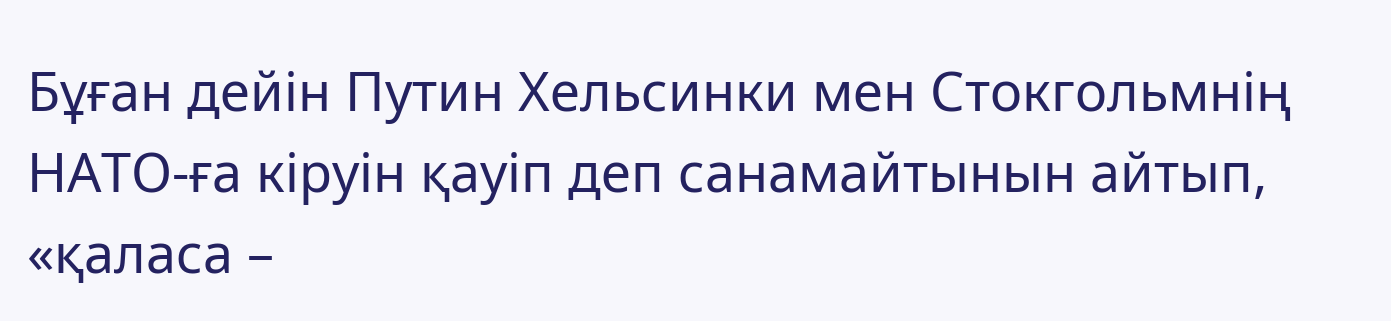Бұған дейін Путин Хельсинки мен Стокгольмнің НАТО-ға кіруін қауіп деп санамайтынын айтып, «қаласа –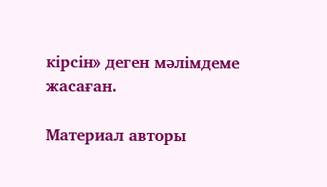кірсін» деген мәлімдеме жасаған.

Материал авторы